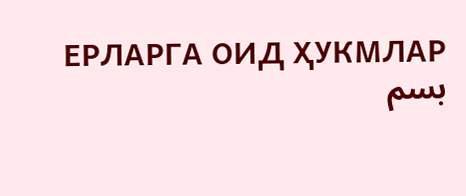ЕРЛАРГА ОИД ҲУКМЛАР
بسم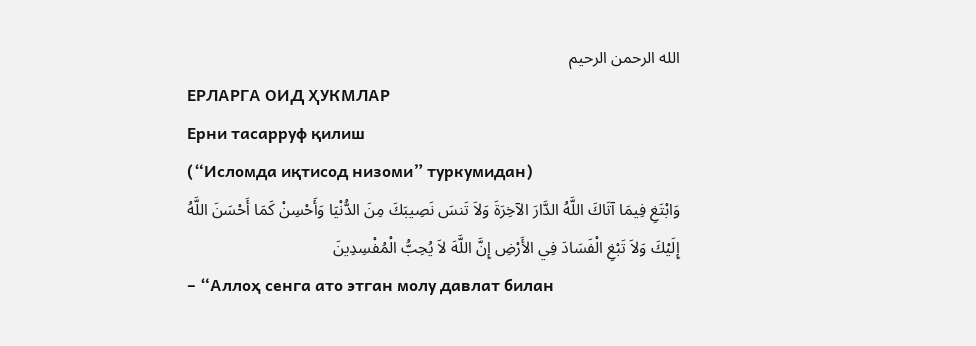الله الرحمن الرحيم
ЕРЛАРГА ОИД ҲУКМЛАР
Ерни тасарруф қилиш
(“Исломда иқтисод низоми” туркумидан)
وَابْتَغِ فِيمَا آتَاكَ اللَّهُ الدَّارَ الآخِرَةَ وَلاَ تَنسَ نَصِيبَكَ مِنَ الدُّنْيَا وَأَحْسِنْ كَمَا أَحْسَنَ اللَّهُ
إِلَيْكَ وَلاَ تَبْغِ الْفَسَادَ فِي الأَرْضِ إِنَّ اللَّهَ لاَ يُحِبُّ الْمُفْسِدِينَ
– “Аллоҳ сенга ато этган молу давлат билан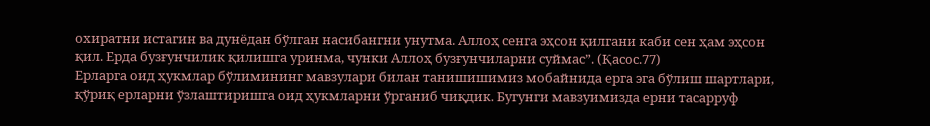охиратни истагин ва дунёдан бўлган насибангни унутма. Аллоҳ сенга эҳсон қилгани каби сен ҳам эҳсон қил. Ерда бузғунчилик қилишга уринма, чунки Аллоҳ бузғунчиларни суймас”. (Қасос.77)
Ерларга оид ҳукмлар бўлимининг мавзулари билан танишишимиз мобайнида ерга эга бўлиш шартлари, қўриқ ерларни ўзлаштиришга оид ҳукмларни ўрганиб чиқдик. Бугунги мавзуимизда ерни тасарруф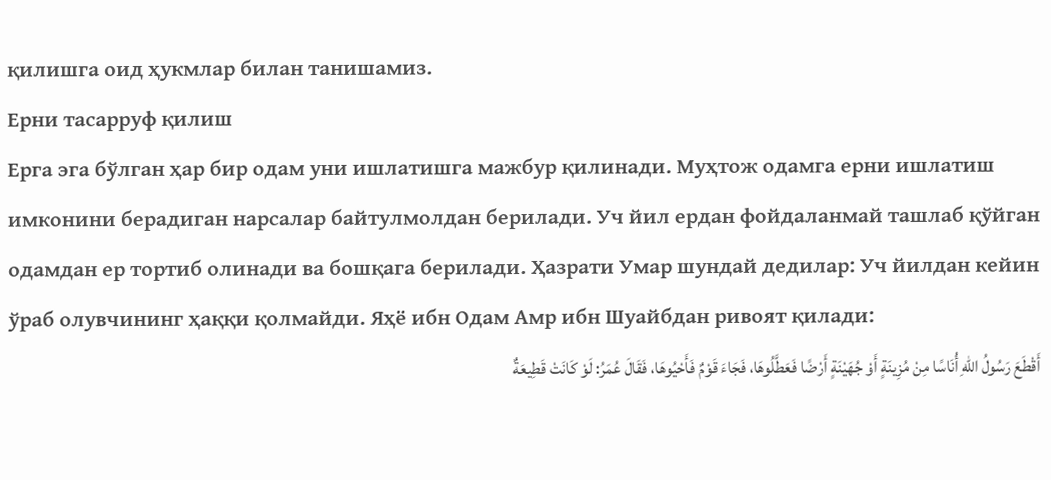қилишга оид ҳукмлар билан танишамиз.
Ерни тасарруф қилиш
Ерга эга бўлган ҳар бир одам уни ишлатишга мажбур қилинади. Муҳтож одамга ерни ишлатиш имконини берадиган нарсалар байтулмолдан берилади. Уч йил ердан фойдаланмай ташлаб қўйган одамдан ер тортиб олинади ва бошқага берилади. Ҳазрати Умар шундай дедилар: Уч йилдан кейин ўраб олувчининг ҳаққи қолмайди. Яҳё ибн Одам Амр ибн Шуайбдан ривоят қилади:
أَقْطَعَ رَسُولُ اللهِ أُنَاسًا مِنْ مُزِينَةٍ أَوْ جُهَيْنَةٍ أَرْضًا فَعَطَّلُوهَا، فَجَاءَ قَوْمٌ فَأَحْيُوهَا، فَقَالَ عُمَرُ: لَوْ كَانَتْ قَطِيعَةٌ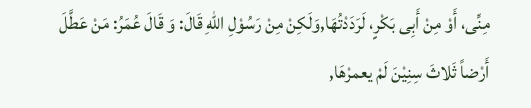مِنِّى، أَوْ مِنْ أَبِى بَكْرٍ، لَرَدَدْتُهَا,وَلَكِنْ مِنْ رَسُوْلِ اللهِ قَالَ: وَ قَالَ عُمَرُ: مَنْ عَطَّلَ أَرْضاً ثَلاثَ سِنِيْنَ لَمْ يعمرْهَا,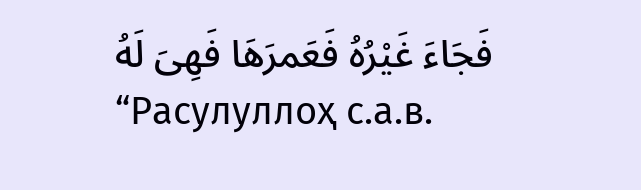فَجَاءَ غَيْرُهُ فَعَمرَهَا فَهِىَ لَهُ
“Расулуллоҳ с.а.в.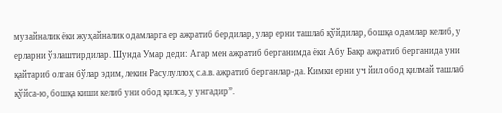музайналик ёки жуҳайналик одамларга ер ажратиб бердилар, улар ерни ташлаб қўйдилар, бошқа одамлар келиб, у ерларни ўзлаштирдилар. Шунда Умар деди: Агар мен ажратиб берганимда ёки Абу Бакр ажратиб берганида уни қайтариб олган бўлар эдим, лекин Расулуллоҳ с.а.в. ажратиб берганлар-да. Кимки ерни уч йил обод қилмай ташлаб қўйса-ю, бошқа киши келиб уни обод қилса, у унгадир”.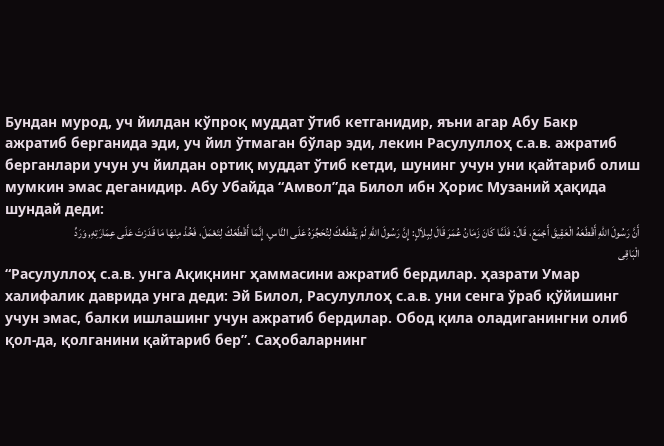Бундан мурод, уч йилдан кўпроқ муддат ўтиб кетганидир, яъни агар Абу Бакр ажратиб берганида эди, уч йил ўтмаган бўлар эди, лекин Расулуллоҳ с.а.в. ажратиб берганлари учун уч йилдан ортиқ муддат ўтиб кетди, шунинг учун уни қайтариб олиш мумкин эмас деганидир. Абу Убайда “Амвол”да Билол ибн Ҳорис Музаний ҳақида шундай деди:
أَنَّ رَسُولَ اللهِ أَقْطَعَهُ الْعَقِيقَ أَجْمَعَ، قَالَ: فَلَمَّا كَانَ زَمَانُ عُمَرَ قَالَ لِبِلاَلٍ: إِنَّ رَسُولَ اللهِ لَمْ يَقْطَعْكَ لِتُحَجِّرَهُ عَلَى النَّاسِ، إِنَّمَا أَقْطَعَكَ لِتَعْمَلَ، فَخُذْ مِنْهَا مَا قَدَرْتَ عَلَى عِمَارَتِهِ, وَرَدِّ الْبَاقِى
“Расулуллоҳ с.а.в. унга Ақиқнинг ҳаммасини ажратиб бердилар. ҳазрати Умар халифалик даврида унга деди: Эй Билол, Расулуллоҳ с.а.в. уни сенга ўраб қўйишинг учун эмас, балки ишлашинг учун ажратиб бердилар. Обод қила оладиганингни олиб қол-да, қолганини қайтариб бер”. Саҳобаларнинг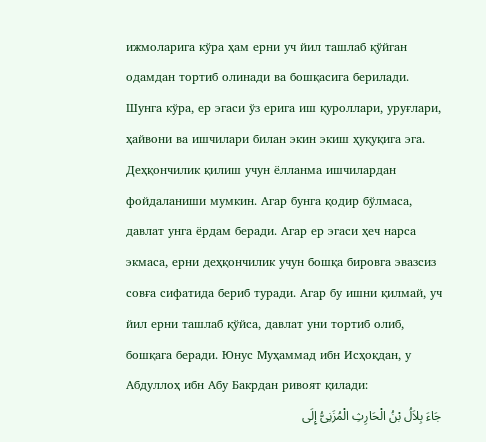ижмоларига кўра ҳам ерни уч йил ташлаб қўйган одамдан тортиб олинади ва бошқасига берилади.
Шунга кўра, ер эгаси ўз ерига иш қуроллари, уруғлари, ҳайвони ва ишчилари билан экин экиш ҳуқуқига эга. Деҳқончилик қилиш учун ёлланма ишчилардан фойдаланиши мумкин. Агар бунга қодир бўлмаса, давлат унга ёрдам беради. Агар ер эгаси ҳеч нарса экмаса, ерни деҳқончилик учун бошқа бировга эвазсиз совға сифатида бериб туради. Агар бу ишни қилмай, уч йил ерни ташлаб қўйса, давлат уни тортиб олиб, бошқага беради. Юнус Муҳаммад ибн Исҳоқдан, у Абдуллоҳ ибн Абу Бакрдан ривоят қилади:
جَاءَ بِلاَلُ بْنُ الْحَارِثِ الْمُزَنِىُّ إِلَى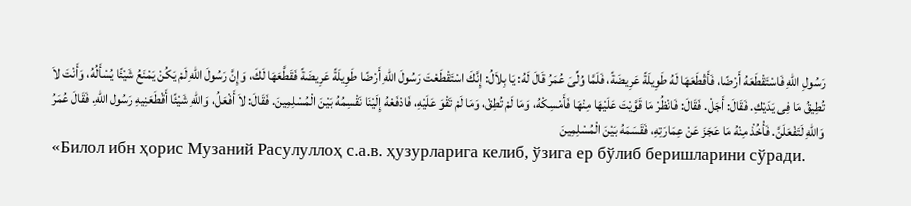رَسُولِ اللهِ فَاسْتَقْطَعَهُ أَرْضًا، فَأَقْطَعَهَا لَهُ طَوِيلَةً عَرِيضَةً، فَلَمَّا وُلِّىَ عُمَرُ قَالَ لَهُ: يَا بِلاَلُ: إِنَّكَ اسْتَقْطَعْتَ رَسُولَ اللهِ أَرْضًا طَوِيلَةً عَرِيضَةً فَقَطَّعَهَا لَكَ، وَإِنَّ رَسُولَ اللهِ لَمْ يَكُنْ يَمْنَعُ شَيْئًا يُسْأَلُهُ، وَأَنْتَ لاَ تُطِيقُ مَا فِى يَدَيْكِ. فَقَالَ: أَجَلْ. فَقَالَ: فَانْظُرْ مَا قَوَّيْتَ عَلَيْهَا مِنْهَا فَأَمْسِكْهُ، وَمَا لَمْ تُطِقْ، وَمَا لَمْ تَقْوَ عَلَيْهِ، فَادْفَعْهُ إِلَيْنَا نَقْسِمُهُ بَيْنَ الْمُسْلِمِينَ. فَقَالَ: لاَ أَفْعَلُ، وَاللهِ شَيْئًا أَقْطَعَنِيهِ رَسُول اللهِ. فَقَالَ عُمَرُ وَاللهِ لَتَفْعَلَنَّ. فَأْخُذْ مِنْهُ مَا عَجَزَ عَنْ عِمَارَتِهِ، فَقَسَمَهُ بَيْنَ الْمُسْلِمِينَ
«Билол ибн ҳорис Музаний Расулуллоҳ с.а.в. ҳузурларига келиб, ўзига ер бўлиб беришларини сўради.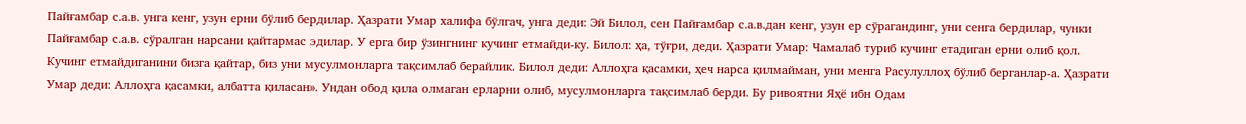Пайғамбар с.а.в. унга кенг, узун ерни бўлиб бердилар. Ҳазрати Умар халифа бўлгач, унга деди: Эй Билол, сен Пайғамбар с.а.в.дан кенг, узун ер сўрагандинг, уни сенга бердилар, чунки Пайғамбар с.а.в. сўралган нарсани қайтармас эдилар. У ерга бир ўзингнинг кучинг етмайди-ку. Билол: ҳа, тўғри, деди. Ҳазрати Умар: Чамалаб туриб кучинг етадиган ерни олиб қол. Кучинг етмайдиганини бизга қайтар, биз уни мусулмонларга тақсимлаб берайлик. Билол деди: Аллоҳга қасамки, ҳеч нарса қилмайман, уни менга Расулуллоҳ бўлиб берганлар-а. Ҳазрати Умар деди: Аллоҳга қасамки, албатта қиласан». Ундан обод қила олмаган ерларни олиб, мусулмонларга тақсимлаб берди. Бу ривоятни Яҳё ибн Одам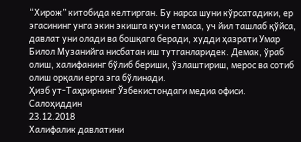“Хирож” китобида келтирган. Бу нарса шуни кўрсатадики, ер эгасининг унга экин экишга кучи етмаса, уч йил ташлаб қўйса, давлат уни олади ва бошқага беради, худди ҳазрати Умар Билол Музанийга нисбатан иш тутганларидек. Демак, ўраб олиш, халифанинг бўлиб бериши, ўзлаштириш, мерос ва сотиб олиш орқали ерга эга бўлинади.
Ҳизб ут-Таҳрирнинг Ўзбекистондаги медиа офиси. Салоҳиддин
23.12.2018
Халифалик давлатини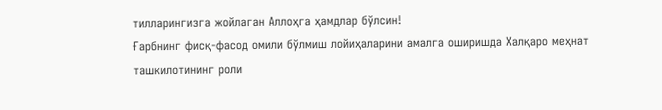тилларингизга жойлаган Аллоҳга ҳамдлар бўлсин!
Ғарбнинг фисқ-фасод омили бўлмиш лойиҳаларини амалга оширишда Халқаро меҳнат ташкилотининг роли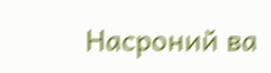Насроний ва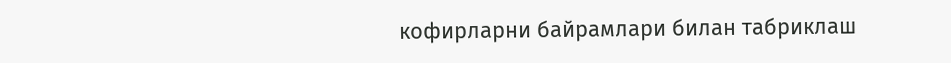кофирларни байрамлари билан табриклаш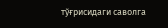тўғрисидаги саволга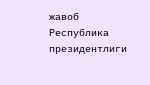жавоб
Республика президентлиги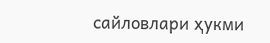сайловлари ҳукми